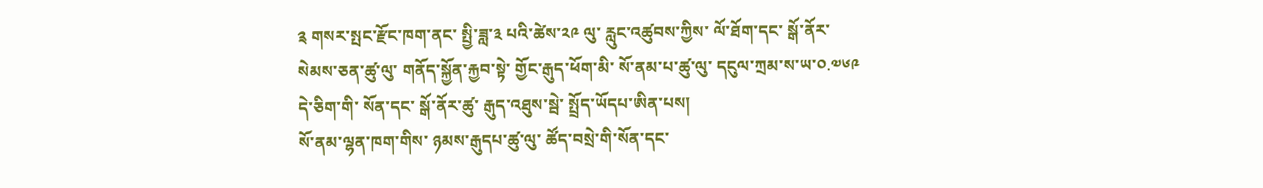༉ གསར་སྤང་རྫོང་ཁག་ནང་ སྤྱི་ཟླ་༣ པའི་ཚེས་༢༩ ལུ་ རླུང་འཚུབས་ཀྱིས་ ལོ་ཐོག་དང་ སྒོ་ནོར་སེམས་ཅན་ཚུ་ལུ་ གནོད་སྐྱོན་རྐྱབ་སྟེ་ གྱོང་རྒུད་ཕོག་མི་ སོ་ནམ་པ་ཚུ་ལུ་ དངུལ་ཀྲམ་ས་ཡ་༠.༧༦༩ དེ་ཅིག་གི་ སོན་དང་ སྒོ་ནོར་ཚུ་ རྒུད་འཐུས་སྦེ་ སྤྲོད་ཡོདཔ་ཨིན་པས།
སོ་ནམ་ལྷན་ཁག་གིས་ ཉམས་རྒུདཔ་ཚུ་ལུ་ ཚོད་བསྲེ་གི་སོན་དང་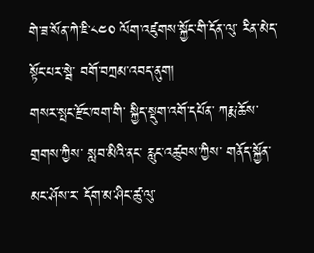གེ་ཟ་སོན་ཀེ་ཇི་༨༤༠ ལོག་འཛུགས་སྐྱོང་གི་དོན་ལུ་ རིན་མེད་སྟོང་པར་སྦེ་ བགོ་བཀྲམ་འབད་ནུག།
གསར་སྤང་རྫོང་ཁག་གི་ སྐྱིད་སྡུག་འགོ་དཔོན་ ཀརྨ་ཆོས་གྲགས་ཀྱིས་ སླབ་མིའི་ནང་ རླུང་འཚུབས་ཀྱིས་ གནོད་སྐྱོན་མང་ཤོས་ར་ དོག་མ་ཤིང་ཚུ་ལུ་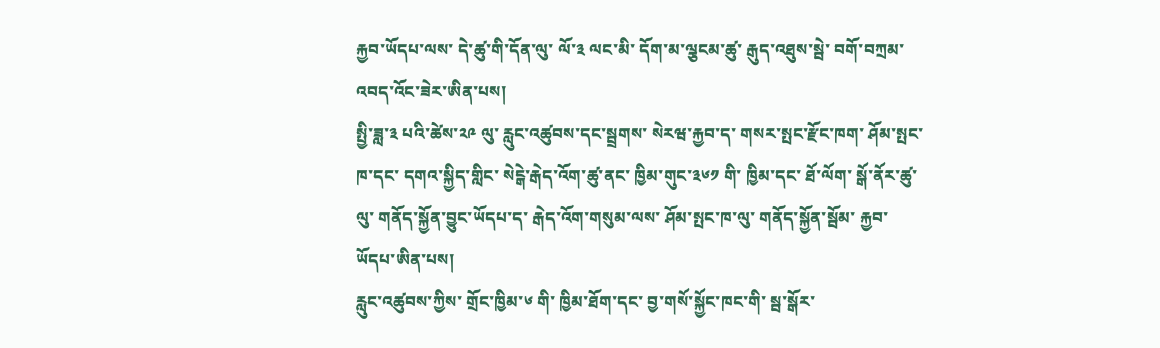རྐྱབ་ཡོདཔ་ལས་ དེ་ཚུ་གི་དོན་ལུ་ ལོ་༣ ལང་མི་ དོག་མ་ལྕངམ་ཚུ་ རྒུད་འཐུས་སྦེ་ བགོ་བཀྲམ་འབད་འོང་ཟེར་ཨིན་པས།
སྤྱི་ཟླ་༣ པའི་ཚེས་༢༩ ལུ་ རླུང་འཚུབས་དང་སྦྲགས་ སེརཝ་རྐྱབ་ད་ གསར་སྤང་རྫོང་ཁག་ ཤོམ་སྤང་ཁ་དང་ དགའ་སྐྱིད་གླིང་ སེངྒེ་རྒེད་འོག་ཚུ་ནང་ ཁྱིམ་གུང་༣༦༡ གི་ ཁྱིམ་དང་ ཐོ་ལོག་ སྒོ་ནོར་ཚུ་ལུ་ གནོད་སྐྱོན་བྱུང་ཡོདཔ་ད་ རྒེད་འོག་གསུམ་ལས་ ཤོམ་སྤང་ཁ་ལུ་ གནོད་སྐྱོན་སྦོམ་ རྐྱབ་ཡོདཔ་ཨིན་པས།
རླུང་འཚུབས་ཀྱིས་ གྲོང་ཁྱིམ་༦ གི་ ཁྱིམ་ཐོག་དང་ བྱ་གསོ་སྐྱོང་ཁང་གི་ སྦ་སྒོར་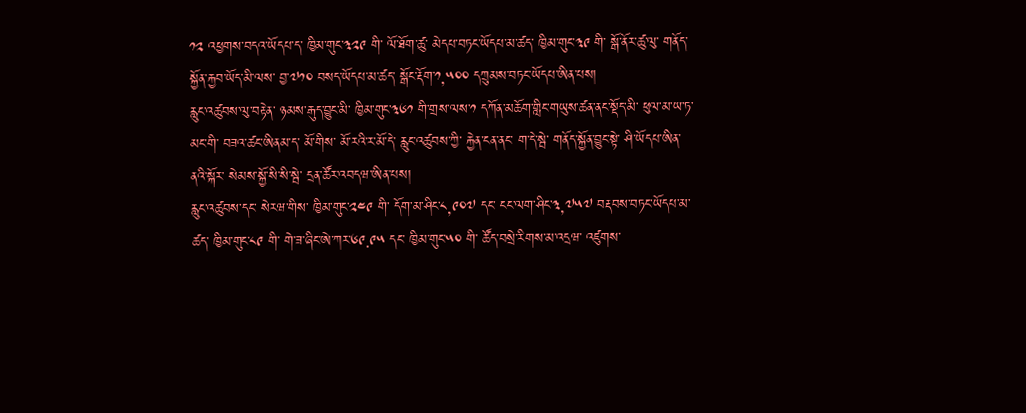༡༢ འཕྱགས་བདའ་ཡོདཔ་ད་ ཁྱིམ་གུང་༣༢༩ གི་ ལོ་ཐོག་ཚུ་ མེདཔ་བཏང་ཡོདཔ་མ་ཚད་ ཁྱིམ་གུང་༣༩ གི་ སྒོ་ནོར་ཚུ་ལུ་ གནོད་སྐྱོན་རྐྱབ་ཡོད་མི་ལས་ བྱ་༧༡༠ བསད་ཡོདཔ་མ་ཚད་ སྒོང་རྡོག་༡,༥༠༠ དཀྲུམས་བཏང་ཡོདཔ་ཨིན་པས།
རླུང་འཚུབས་ལུ་བརྟེན་ ཉམས་རྒུད་བྱུང་མི་ ཁྱིམ་གུང་༣༦༡ གི་གྲས་ལས་༡ དཀོན་མཆོག་གླིང་གཡུས་ཚན་ནང་སྡོད་མི་ ཕུལ་མ་ཡ་ཏ་མང་གི་ བཟའ་ཚང་ཨིནམ་ད་ མོ་གིས་ མོ་རའི་ར་མོ་དེ་ རླུང་འཚུབས་ཀྱི་ རྐྱེན་ངན་ནང་ ག་དེ་སྦེ་ གནོད་སྐྱོན་བྱུང་སྟེ་ ཤི་ཡོདཔ་ཨིན་ནའི་སྐོར་ སེམས་སྐྱོ་སི་སི་སྦེ་ དྲན་ཚོར་འབདཝ་ཨིན་པས།
རླུང་འཚུབས་དང་ སེརཝ་གིས་ ཁྱིམ་གུང་༢༤༩ གི་ དོག་མ་ཤིང་༨,༩༠༧ དང་ ངང་ལག་ཤིང་༣,༧༥༧ བརྡབས་བཏང་ཡོདཔ་མ་ཚད་ ཁྱིམ་གུང་༨༩ གི་ གེ་ཟ་ཞིང་ཨེ་ཀར་༦༩.༩༥ དང་ ཁྱིམ་གུང་༥༠ གི་ ཚོད་བསྲེ་རིགས་མ་འདྲཝ་ འཛུགས་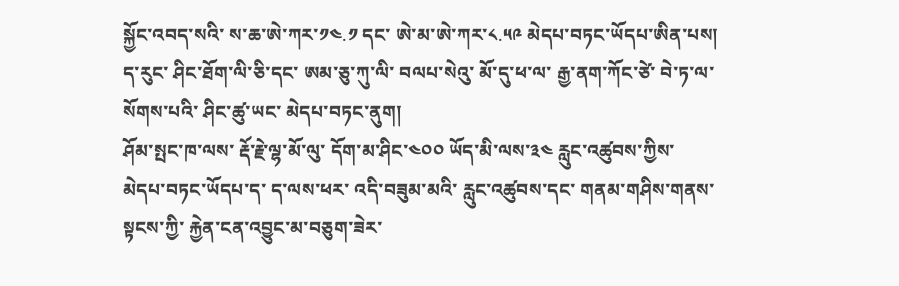སྐྱོང་འབད་སའི་ ས་ཆ་ཨེ་ཀར་༡༤.༡ དང་ ཨེ་མ་ཨེ་ཀར་༨.༥༩ མེདཔ་བཏང་ཡོདཔ་ཨིན་པས།
ད་རུང་ ཤིང་ཐོག་ལི་ཅི་དང་ ཨམ་ཅུ་ཀུ་ལི་ བལཔ་སེའུ་ མོ་དུ་ཕ་ལ་ རྒྱ་ནག་ཀོང་ཙེ་ བེ་ཏ་ལ་སོགས་པའི་ ཤིང་ཚུ་ཡང་ མེདཔ་བཏང་ནུག།
ཤོམ་སྤང་ཁ་ལས་ རྡོ་རྗེ་ལྷ་མོ་ལུ་ དོག་མ་ཤིང་༤༠༠ ཡོད་མི་ལས་༣༤ རླུང་འཚུབས་ཀྱིས་ མེདཔ་བཏང་ཡོདཔ་ད་ ད་ལས་ཕར་ འདི་བཟུམ་མའི་ རླུང་འཚུབས་དང་ གནམ་གཤིས་གནས་སྟངས་ཀྱི་ རྐྱེན་ངན་འབྱུང་མ་བཅུག་ཟེར་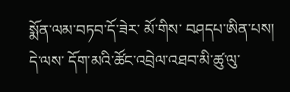སྨོན་ལམ་བཏབ་དོ་ཟེར་ མོ་གིས་ བཤདཔ་ཨིན་པས།
དེ་ལས་ དོག་མའི་ཚོང་འབྲེལ་འཐབ་མི་ཚུ་ལུ་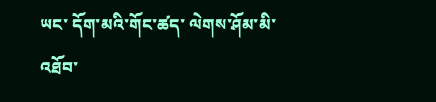ཡང་ དོག་མའི་གོང་ཚད་ ལེགས་ཤོམ་མི་འཐོབ་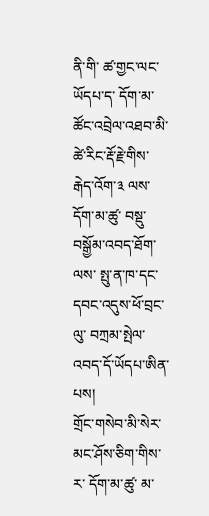ནི་གི་ ཚ་གྱང་ལང་ཡོདཔ་ད་ དོག་མ་ཚོང་འབྲེལ་འཐབ་མི་ ཚེ་རིང་རྡོ་རྗེ་གིས་ རྒེད་འོག་༣ ལས་ དོག་མ་ཚུ་ བསྡུ་བསྒྱོམ་འབད་ཐོག་ལས་ སྤུ་ན་ཁ་དང་ དབང་འདུས་ཕོ་བྲང་ལུ་ བཀྲམ་སྤེལ་འབད་དོ་ཡོདཔ་ཨིན་པས།
གྲོང་གསེབ་མི་སེར་མང་ཤོས་ཅིག་གིས་ར་ དོག་མ་ཚུ་ མ་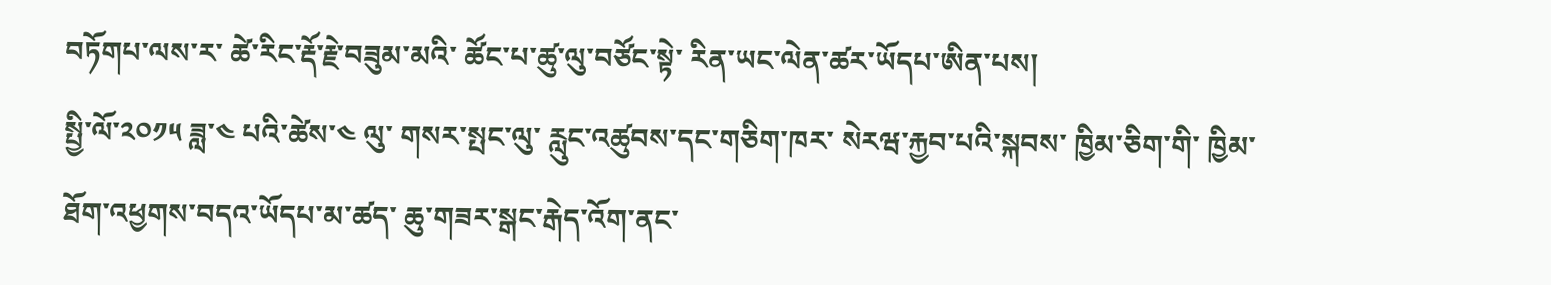བཏོགཔ་ལས་ར་ ཚེ་རིང་རྡོ་རྗེ་བཟུམ་མའི་ ཚོང་པ་ཚུ་ལུ་བཙོང་སྟེ་ རིན་ཡང་ལེན་ཚར་ཡོདཔ་ཨིན་པས།
སྤྱི་ལོ་༢༠༡༥ ཟླ་༤ པའི་ཚེས་༤ ལུ་ གསར་སྤང་ལུ་ རླུང་འཚུབས་དང་གཅིག་ཁར་ སེརཝ་རྐྱབ་པའི་སྐབས་ ཁྱིམ་ཅིག་གི་ ཁྱིམ་ཐོག་འཕྱགས་བདའ་ཡོདཔ་མ་ཚད་ ཆུ་གཟར་སྒང་རྒེད་འོག་ནང་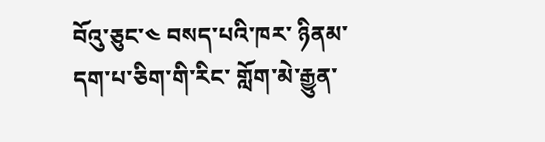བོའུ་ཅུང་༤ བསད་པའི་ཁར་ ཉིནམ་དག་པ་ཅིག་གི་རིང་ གློག་མེ་རྒྱུན་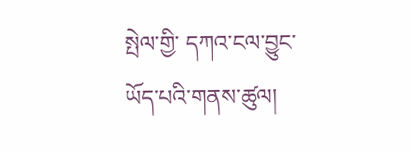སྤེལ་གྱི་ དཀའ་ངལ་བྱུང་ཡོད་པའི་གནས་ཚུལ།